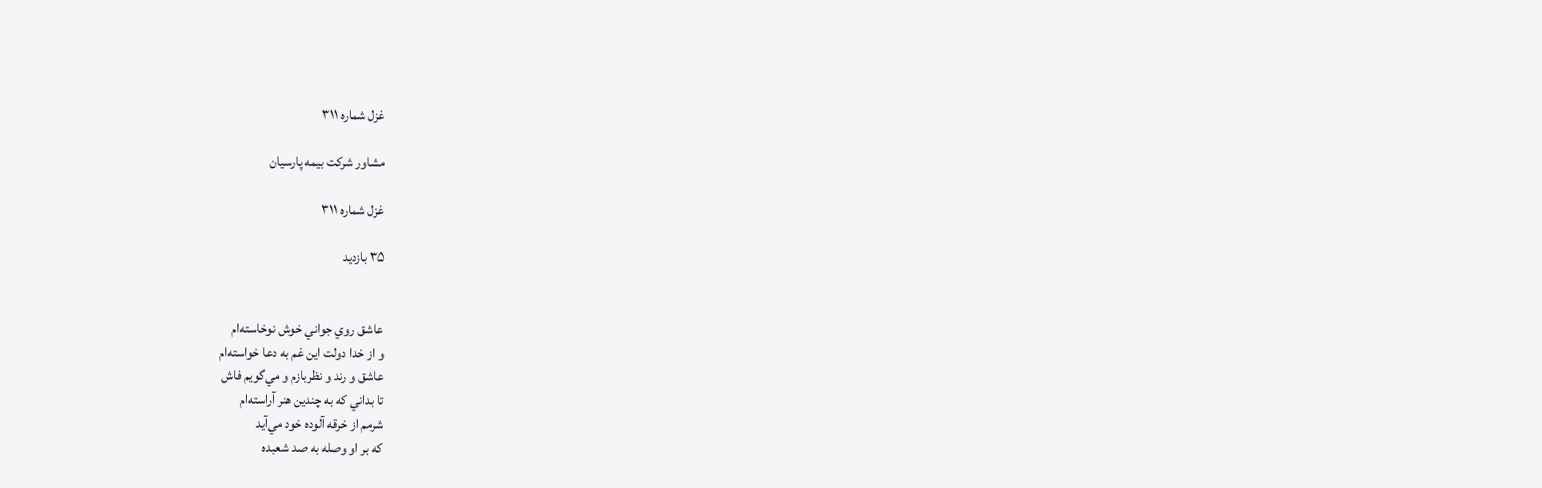غزل شماره ۳۱۱

مشاور شركت بيمه پارسيان

غزل شماره ۳۱۱

۳۵ بازديد


عاشق روي جواني خوش نوخاسته‌ام
و از خدا دولت اين غم به دعا خواسته‌ام
عاشق و رند و نظربازم و مي‌گويم فاش
تا بداني كه به چندين هنر آراسته‌ام
شرمم از خرقه آلوده خود مي‌آيد
كه بر او وصله به صد شعبده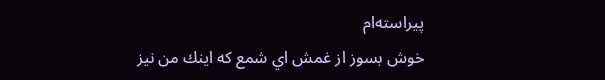پيراسته‌ام
خوش بسوز از غمش اي شمع كه اينك من نيز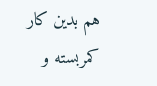هم بدين كار كمربسته و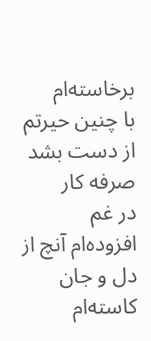برخاسته‌ام
با چنين حيرتم از دست بشد صرفه كار
در غم افزوده‌ام آنچ از دل و جان كاسته‌ام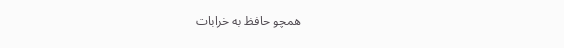همچو حافظ به خرابات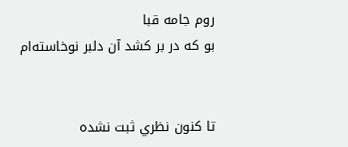روم جامه قبا
بو كه در بر كشد آن دلبر نوخاسته‌ام


تا كنون نظري ثبت نشده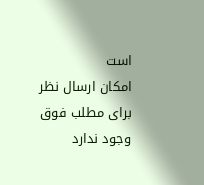است
امکان ارسال نظر برای مطلب فوق وجود ندارد